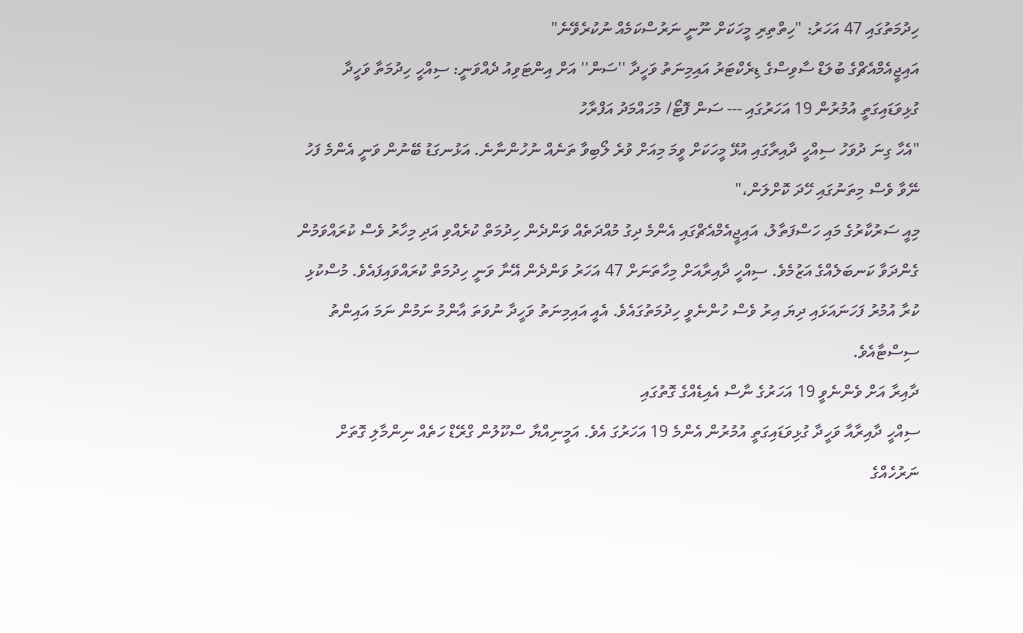ހިދުމަތުގައި 47 އަހަރު: "ހިތްތިރި މީހަކަށް ނޫނީ ނަރުސްކަމެއް ނުކުރެވޭނެ"
އައިޖީއެމްއެޗްގެ ބުލަޑް ސާވިސްގެ ޑިރެކްޓަރު އައިމިނަތު ވަހީދާ ''ސަން'' އަށް އިންޓަވިއު ދެއްވަނީ: ސިއްހީ ހިދުމަތާ ވަހީދާ ގުޅިވަޑައިގަތީ އުމުރުން 19 އަހަރުގައި --- ސަން ފޮޓޯ/ މުހައްމަދު އަފްރާހު
"އެހާ ގިނަ ދުވަހު ސިއްހީ ދާއިރާގައި އުޅޭ މީހަކަށް ވީމަ މިއަށް ވުރެ ލޯބިވާ ތަނެއް ނުހުންނާނެ. އަޅުނގަޑު ބޭނުން ވަނީ އެންމެ ފަހު ނޭވާ ވެސް މިތަނުގައި ހޭދަ ކޮށްލަން،"
މިއީ ސަރުކާރުގެ މައި ހަސްފަތާލު، އައިޖީއެމްއެޗްގައި އެންމެ ދިގު މުއްދަތެއް ވަންދެން ހިދުމަތް ކުރެއްވި އަދި މިހާރު ވެސް ކުރައްވަމުން ގެންދަވާ ކަނބަލެއްގެ އަޒުމެވެ. ސިއްހީ ދާއިރާއަށް މިހާތަނަށް 47 އަހަރު ވަންދެން އޭނާ ވަނީ ހިދުމަތް ކުރައްވައިފައެވެ. މުސްކުޅި ކުރާ އުމުރު ފަހަނައަޅައި ދިޔަ އިރު ވެސް ހުންނެވީ ހިދުމަތުގައެވެ. އެއީ އައިމިނަތު ވަހީދާ ނުވަތަ އާންމު ނަމުން ނަމަ އައިންތު ސިސްޓާއެވެ.
ދާއިރާ އަށް ވެންނެވީ 19 އަހަރުގެ ނާސް އެއިޑެއްގެ ގޮތުގައި
ސިއްހީ ދާއިރާއާ ވަހީދާ ގުޅިވަޑައިގަތީ އުމުރުން އެންމެ 19 އަހަރުގަ އެވެ. އަމީނިއްޔާ ސްކޫލުން ގްރޭޑް ހަތެއް ނިންމާލި ގޮތަށް ނަރުހެއްގެ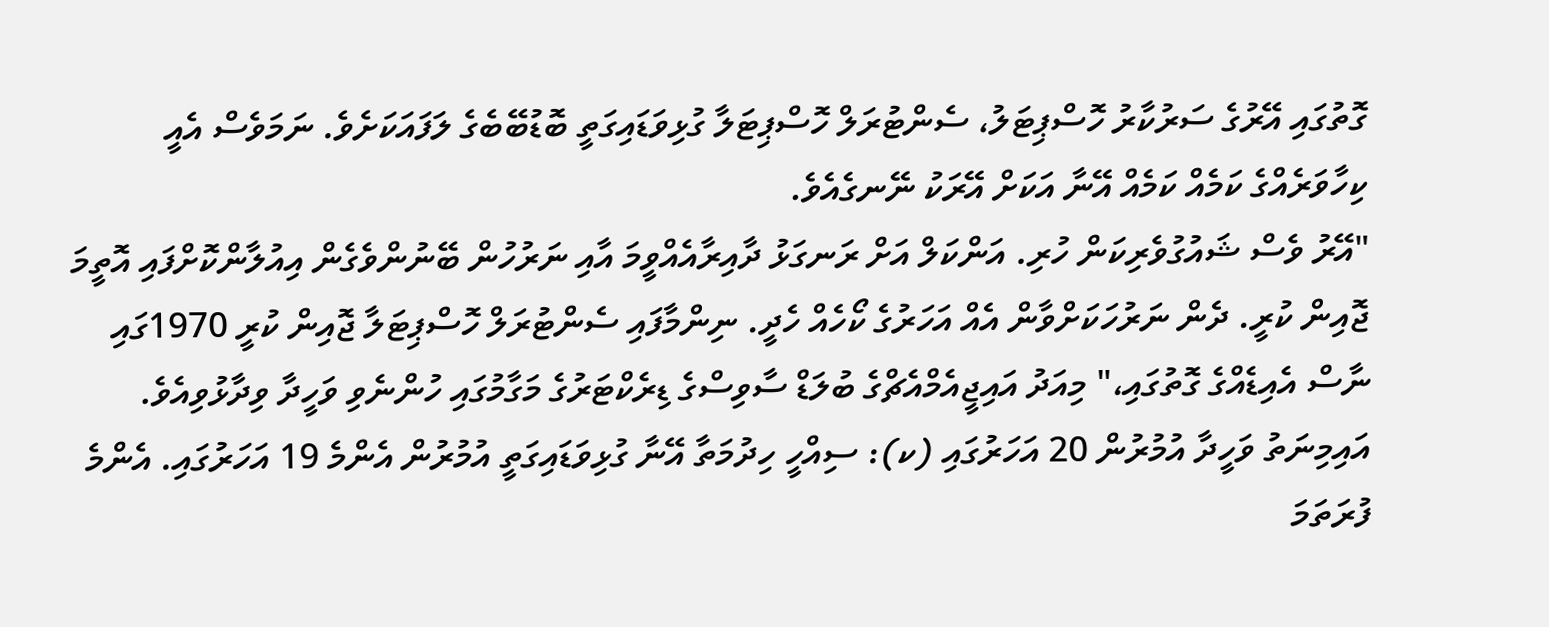ގޮތުގައި އޭރުގެ ސަރުކާރު ހޮސްޕިޓަލު، ސެންޓުރަލް ހޮސްޕިޓަލާ ގުޅިވަޑައިގަތީ ބޮޑުބޭބެގެ ލަފައަކަށެވެ. ނަމަވެސް އެއީ ކިހާވަރެއްގެ ކަމެއް ކަމެއް އޭނާ އަކަށް އޭރަކު ނޭނގެއެވެ.
"އޭރު ވެސް ޝައުގުވެރިކަން ހުރި. އަންކަލް އަށް ރަނގަޅު ދާއިރާއެއްވީމަ އާއި ނަރުހުން ބޭނުންވެގެން އިއުލާންކޮށްފައި އޮތީމަ ޖޮއިން ކުރީ. ދެން ނަރުހަކަށްވާން އެއް އަހަރުގެ ކޯހެއް ހެދީ. ނިންމާފައި ސެންޓުރަލް ހޮސްޕިޓަލާ ޖޮއިން ކުރީ 1970ގައި ނާސް އެއިޑެއްގެ ގޮތުގައި،" މިއަދު އައިޖީއެމްއެޗްގެ ބުލަޑް ސާވިސްގެ ޑިރެކްޓަރުގެ މަގާމުގައި ހުންނެވި ވަހީދާ ވިދާޅުވިއެވެ.
އައިމިނަތު ވަހީދާ އުމުރުން 20 އަހަރުގައި (ކ): ސިއްހީ ހިދުމަތާ އޭނާ ގުޅިވަޑައިގަތީ އުމުރުން އެންމެ 19 އަހަރުގައި. އެންމެ ފުރަތަމަ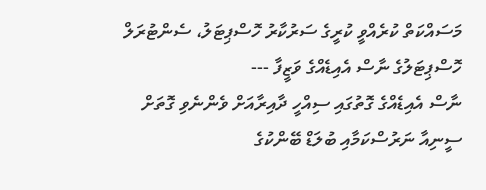މަސައްކަތް ކުރެއްވީ ކުރީގެ ސަރުކާރު ހޮސްޕިޓަލު، ސެންޓުރަލް ހޮސްޕިޓަލުގެ ނާސް އެއިޑެއްގެ ވަޒީފާ ---
ނާސް އެއިޑެއްގެ ގޮތުގައި ސިއްހީ ދާއިރާއަށް ވެންނެވި ގޮތަށް ސީނިއާ ނަރުސްކަމާއި ބުލަޑް ބޭންކުގެ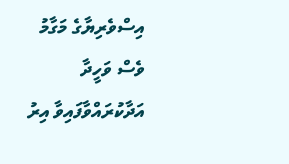އިސްވެރިޔާގެ މަގާމު ވެސް ވަހީދާ އަދާކުރައްވާފައިވާ އިރު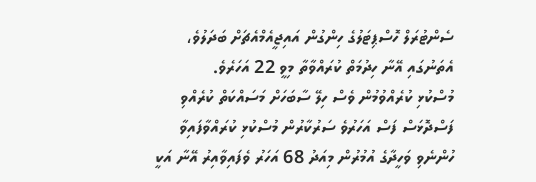ސެންޓުރަލް ހޮސްޕިޓަލުގެ ހިންގުން އައިޖީއެމްއެޗަށް ބަދަލުވެ، އެތަނުގައި އޭނާ ހިދުމަތް ކުރައްވާތާ މިވީ 22 އަހަރެވެ.
މުސްކުޅި ކުރެއްވުމުން ވެސް ހިލޭ ސާބަހަށް މަސައްކަތް ކުރެއްވި
ފަސްދޮޅަސް ފަސް އަހަރުވެ ސަރުކާރުން މުސްކުޅި ކުރައްވާފައިވާ ހުންނެވި ވަހީދާގެ އުމުރުން މިއަދު 68 އަހަރު ވެފައިވާއިރު އޭނާ އަކީ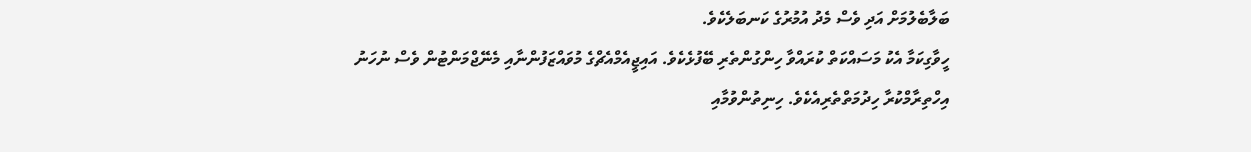ބަލާބެލުމަށް އަދި ވެސް މެދު އުމުރުގެ ކަނބަލެކެވެ.
ހީވާގިކަމާ އެކު މަސައްކަތް ކުރައްވާ ހިންގުންތެރި ބޭފުޅެކެވެ. އައިޖީއެމްއެޗްގެ މުވައްޒަފުންނާއި މެނޭޖްމަންޓުން ވެސް ނުހަނު އިހްތިރާމްކުރާ ހިދުމަތްތެރިއެކެވެ. ހިނިތުންވުމާއި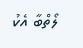ލޯތްބާ އެކު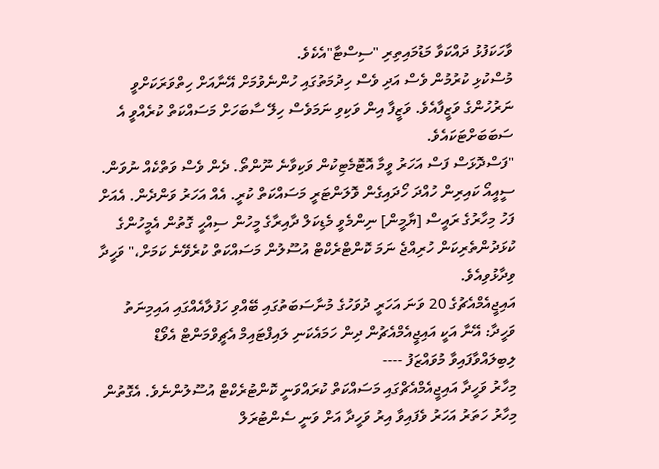ވާހަކަފުޅު ދައްކަވާ މަޑުމައިތިރި "ސިސްޓާ"އެކެވެ.
މުސްކުޅި ކުރުމުން ވެސް އަދި ވެސް ހިދުމަތުގައި ހުންނެވުމަށް އޭނާއަށް ހިތްވަރަކަށްވީ ނަރުހުންގެ ވަޒީފާއެވެ. ވަޒީފާ އިން ވަކިވި ނަމަވެސް ހިލޭ ސާބަހަށް މަސައްކަތް ކުރެއްވީ އެ ސަބަބަށްޓަކައެވެ.
"ފަސްދޮޅަސް ފަސް އަހަރު ވީމާ އޮޓޮމެޓިކުން ވަކިވާނެ ނޫންތޯ. ދެން ވެސް ވަތްކެއް ނުވަން. ސީއީއޯ ކައިރިން ހުއްދަ ހޯދައިގެން ވޮލަންޓަރީ މަސައްކަތް ކުރީ. އެއް އަހަރު ވަންދެން. އެއަށް ފަހު މިހާރުގެ ރައީސް [ޔާމީން] ނިންމެވީ މެޑިކަލް ދާއިރާގެ މީހުން ސިއްހީ ގޮތުން އެމީހުންގެ ކުޅަދުންތެރިކަން ހުރިއްޖެ ނަމަ ކޮންޓްރެކްޓް އުސޫލުން މަސައްކަތް ކުރެވޭނެ ކަމަށް،" ވަހީދާ ވިދާޅުވިއެވެ.
އައިޖީއެމްއެޗުގެ 20 ވަނަ އަހަރީ ދުވަހުގެ މުނާސަބަތުގައި ބޭއްވި ހަފުލާއެއްގައި އައިމިނަތު ވަހީދާ: އޭނާ އަކީ އައިޖީއެމްއެޗުން ދިން ހަމައެކަނި ލައިފްޓައިމް އެޗީވްމަންޓް އެވޯޑް ލިބިލައްވާފައިވާ މުވައްޒަފު ----
މިހާރު ވަހީދާ އައިޖީއެމްއެޗްގައި މަސައްކަތް ކުރައްވަނީ ކޮންޓުރެކްޓް އުސޫލުންނެވެ. އެގޮތުން މިހާރު ހަތަރު އަހަރު ވެފައިވާ އިރު ވަހީދާ އަށް ވަނީ ސެންޓުރަލް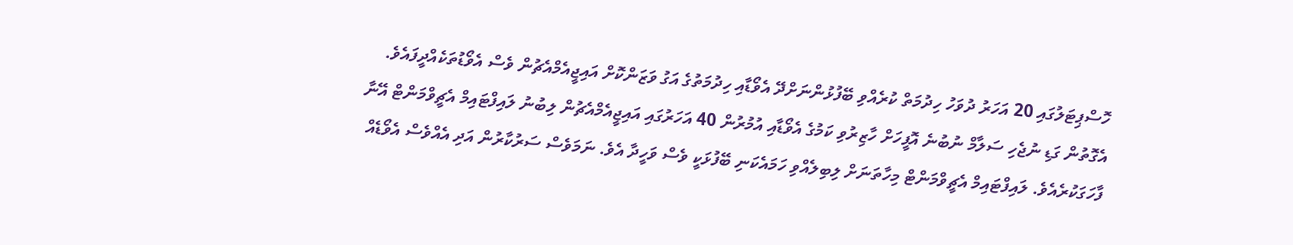ހޮސްޕިޓަލުގައި 20 އަހަރު ދުވަހު ހިދުމަތް ކުރެއްވި ބޭފުޅުންނަށްދޭ އެވޯޑާއި ހިދުމަތުގެ އަގު ވަޒަންކޮށް އައިޖީއެމްއެޗުން ވެސް އެވޯޑުތަކެއްދީފައެވެ.
އެގޮތުން ގަޑި ނުޖެހި ސަލާމް ނުބުނެ އޮފީހަށް ހާޒިރުވި ކަމުގެ އެވޯޑާއި އުމުރުން 40 އަހަރުގައި އައިޖީއެމްއެޗުން ލިބުނު ލައިފްޓައިމް އެޗީވްމަންޓް އޭނާ ފާހަގަކުރެއެވެ. ލައިފްޓައިމް އެޗީވްމަންޓް މިހާތަނަށް ލިބިލެއްވި ހަމައެކަނި ބޭފުޅަކީ ވެސް ވަހީދާ އެވެ. ނަމަވެސް ސަރުކާރުން އަދި އެއްވެސް އެވޯޑެއް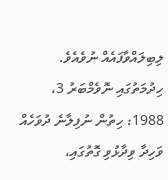ލިބިލައްވާފައެއް ނުވެއެވެ.
ހިދުމަތުގައި ނޮވެމްބަރު 3، 1988: ހިތުން ނުފިލާނެ ދުވަހެއް
ވަހިދާ ވިދާޅުވި ގޮތުގައި،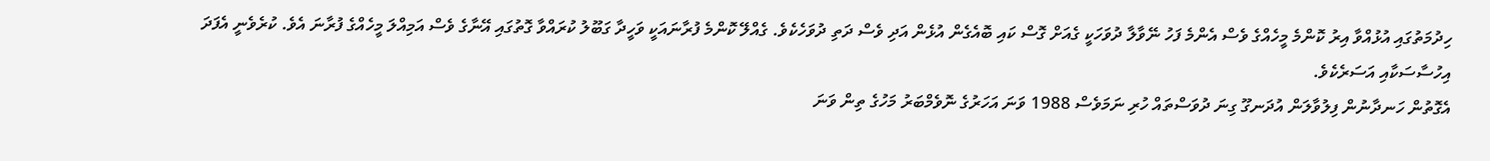ހިދުމަތުގައި އުޅުއްވާ އިރު ކޮންމެ މީހެއްގެ ވެސް އެންމެ ފަހު ނޭވާލާ ދުވަހަކީ ގެއަށް ގޮސް ކައި ބޮއެގެން އުޅެން އަދި ވެސް ދަތި ދުވަހެކެވެ. ގެއްލޭ ކޮންމެ ފުރާނައަކީ ވަހީދާ ގަބޫލު ކުރައްވާ ގޮތުގައި އޭނާގެ ވެސް އަމިއްލަ މީހެއްގެ ފުރާނަ އެވެ. ކުރެވެނީ އެފަދަ އިހުސާސަކާއި އަސަރެކެވެ.
އެގޮތުން ހަނދާނުން ފިލުވާލަން އުދަނގޫ ގިނަ ދުވަސްތައް ހުރި ނަމަވެސް 1988 ވަނަ އަހަރުގެ ނޮވެމްބަރު މަހުގެ ތިން ވަނަ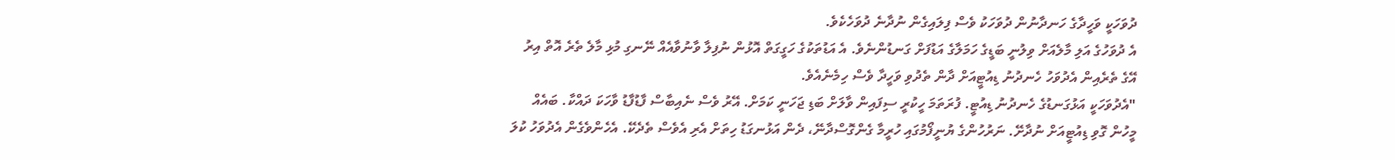ދުވަހަކީ ވަހީދާގެ ހަނދާނުން ދުވަހަކު ވެސް ފިލައިގެން ނުދާނެ ދުވަހެކެވެ.
އެ ދުވަހުގެ އަލި މާލެއަށް ވިލުނީ ބަޑީގެ ހަމަލާގެ އަޑުފަށް ގަނޑުންނެވެ. އެ އަޑުތަކުގެ ހަގީގަތް އޮޅުން ނުފިލާ ވާނުވާއެއް ނޭނގި މުޅި މާލެ ތެރެ އޮތް އިރު އޭގެ ތެރެއިން އެދުވަހު ހެނދުނު ޑިއުޓީއަށް ދާން ތެދުވި ވަހީދާ ވެސް ހިމެނެއެވެ.
"އެދުވަހަކީ އަޅުގަނޑުގެ ހެނދުނު ޑިއުޓީ. ފުރަތަމަ ހީކުރީ ސިފައިން ވާލަށް ބަޑި ޖަހަނީ ކަމަށް. އޭރު ވެސް ނެއިބާސް ފާޑުފާޑު ވާހަކަ ދައްކާ. ބައެއް މީހުން ގޮވި ޑިއުޓީއަށް ނުދާށޭ. ނަރުހުންގެ ޔުނީފޯމުގައި ހުރީމާ ގެންގޮސްދާނޭ، ދެން އަޅުނގަޑު ހިތަށް އެރި އެވެސް ތެދެކޭ. އެހެންވެގެން އެދުވަހު ކުލަ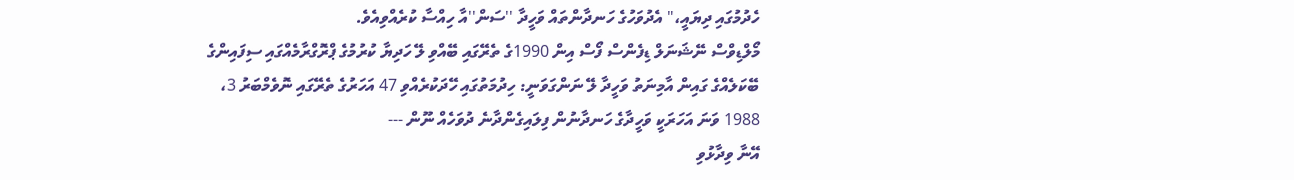ހެދުމުގައި ދިޔައީ،" އެދުވަހުގެ ހަނދާންތައް ވަހީދާ ''ސަން''އާ ހިއްސާ ކުރެއްވިއެވެ.
މޯލްޑިވްސް ނޭޝަނަލް ޑިފެންސް ފޯސް އިން 1990ގެ ތެރޭގައި ބޭއްވި ލޭ ހަދިޔާ ކުރުމުގެ ޕްރޮގްރާމެއްގައި ސިފައިންގެ ބޭކަލެއްގެ ގައިން އާމިނަތު ވަހީދާ ލޭ ނަންގަވަނީ: ހިދުމަތުގައި ހޭދަކުރެއްވި 47 އަހަރުގެ ތެރޭގައި ނޮވެމްބަރު 3، 1988 ވަނަ އަހަރަކީ ވަހީދާގެ ހަނދާނުން ފިލައިގެންދާނެ ދުވަހެއް ނޫން ---
އޭނާ ވިދާޅުވި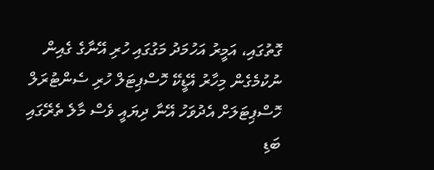ގޮތުގައި، އަމީރު އަހުމަދު މަގުގައި ހުރި އޭނާގެ ގެއިން ނުކުމެގެން މިހާރު އޭޑީކޭ ހޮސްޕިޓަލް ހުރި ސެންޓުރަލް ހޮސްޕިޓަލަށް އެދުވަހު އޭނާ ދިޔައީ ވެސް މާލެ ތެރޭގައި ބަޑި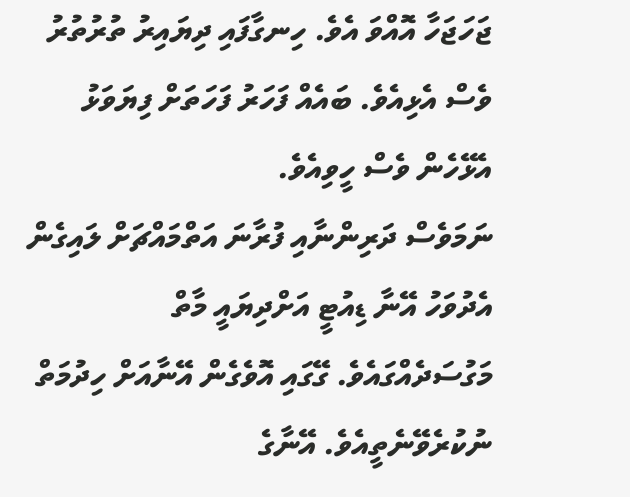ޖަހަޖަހާ އޮއްވަ އެވެ. ހިނގާފައި ދިޔައިރު ތުރުތުރު ވެސް އެޅިއެވެ. ބައެއް ފަހަރު ފަހަތަށް ފިޔަވަޅު އެޅޭހެން ވެސް ހީވިއެވެ.
ނަމަވެސް ދަރިންނާއި ފުރާނަ އަތްމައްޗަށް ލައިގެން އެދުވަހު އޭނާ ޑިއުޓީ އަށްދިޔައީ މާތް މަގުސަދެއްގައެވެ. ގޭގައި އޮވެގެން އޭނާއަށް ހިދުމަތް ނުކުރެވޭނެތީއެވެ. އޭނާގެ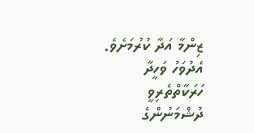ޒިންމާ އަދާ ކުރުމަށެވެ.
އެދުވަހު ވަހީދާ ހަރަކާތްތެރިވީ ދުޝްމަނުންގެ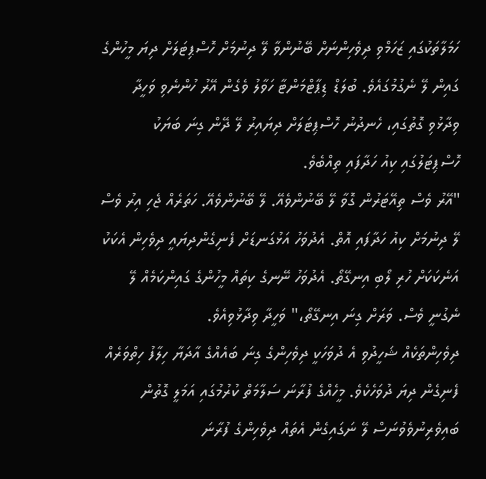ހަމަލާތަކުގައި ޒަހަމްވި ދިވެހިންނަށް ބޭނުންވާ ލޭ ދިނުމަށް ހޮސްޕިޓަލަށް ދިޔަ މީހުންގެ ގައިން ލޭ ނެގުމުގައެވެ. ބުލަޑް ޑިޕާޓްމަންޓާ ހަވާލު ވެގެން އޭރު ހުންނެވި ވަހީދާ ވިދާޅުވި ގޮތުގައި، ހެނދުނު ހޮސްޕިޓަލަށް ދިޔައިރު ލޭ ދޭން ގިނަ ބަޔަކު ހޮސްޕިޓަލުގައި ކިއު ހަދާފައި ތިއްބެވެ.
"އޭރު ވެސް ތިއޭޓަރުން ގޮވާ ލޭ ބޭނުންވެއޭ. ލޭ ބޭނުންވެއޭ. ހަތަރެއް ޖެހި އިރު ވެސް ލޭ ދިނުމަށް ކިއު ހަދާފައި އޮތް. އެދުވަހު އަޅުގަނޑަށް ފެނިގެންދިޔައީ ދިވެހިން އެކަކު އަނެކަކަށް ހުރި ލޯބި އިނގޭތޯ. އެދުވަހު ނޭނގެ ކިތައް މީހުންގެ ގައިންކަމެއް ލޭ ނެގުނީ ވެސް. ވަރަށް ގިނަ އިނގޭތޯ،" ވަހީދާ ވިދާޅުވިއެވެ.
ދިވެހިންތަކެއް ޝަހީދުވި އެ ދުވަހަކީ ދިވެހިންގެ ގިނަ ބައެއްގެ އާދަޔާ ހިލާފު ހިތްވަރެއް ފެނިގެން ދިޔަ ދުވަހެކެވެ. މީހެއްގެ ފުރާނަ ސަލާމަތް ކުރުމުގައި އަމަލީ ގޮތުން ބައިވެރިނުވެވުނަސް ލޭ ނަގައިގެން އެތައް ދިވެހިންގެ ފުރާނަ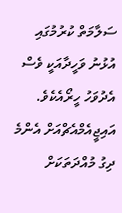ސަލާމަތް ކުރުމުގައި އުޅުނު ވަހީދާއަކީ ވެސް އެދުވަހު ހީރޯއެކެވެ.
އައިޖީއެމްއެޗްއަށް އެންމެ ދިގު މުއްދަތަކަށް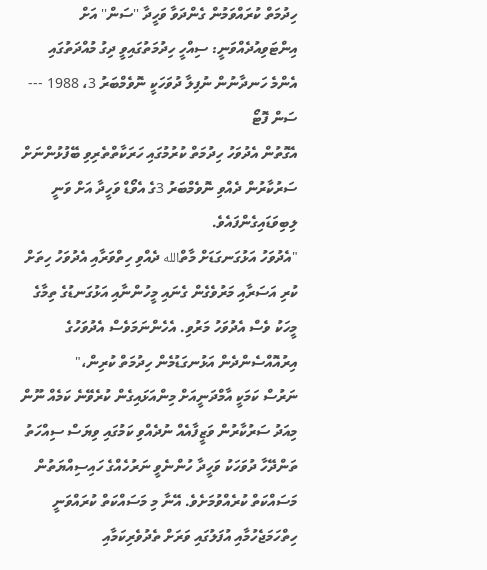ހިދުމަތް ކުރައްވަމުން ގެންދަވާ ވަހީދާ ''ސަން'' އަށް އިންޓަވިއުދެއްވަނީ: ސިއްހީ ހިދުމަތުގައިވީ ދިގު މުއްދަތުގައި އެންމެ ހަނދާނުން ނުފިލާ ދުވަހަކީ ނޮވެމްބަރު 3، 1988 --- ސަން ފޮޓޯ
އެގޮތުން އެދުވަހު ހިދުމަތް ކުރުމުގައި ހަރަކާތްތެރިވި ބޭފުޅުންނަށް ސަރުކާރުން ދެއްވި ނޮވެމްބަރު 3ގެ އެވޯޑް ވަހީދާ އަށް ވަނީ ލިބިވަޑައިގެންފައެވެ.
"އެދުވަހު އަޅުގަނގަޑަށް މާތްالله ދެއްވި ހިތްވަރާއި އެދުވަހު ހިތަށް ކުރި އަސަރާއި މަރުވެގެން ގެނައި މީހުންނާއި އަޅުގަނޑުގެ ތިމާގެ މީހަކު ވެސް އެދުވަހު މަރުވި. އެހެންނަމަވެސް އެދުވަހުގެ އިރުއޮއްސެންދެން އަޅުނގަޑުމެން ހިދުމަތް ކުރިން،"
ނަރުސް ކަމަކީ އާމްދަނީއަށް މިންއަޅައިގެން ކުރެވޭނެ ކަމެއް ނޫން
މިއަދު ސަރުކާރުން ވަޒީފާއެއް ނުދެއްވި ކަމުގައި ވިޔަސް ސިއްހަތު ތަންދޭހާ ދުވަހަކު ވަހީދާ ހުންނެވީ ނަރުހެއްގެ ހައިސިއްޔަތުން މަސައްކަތް ކުރެއްވުމަށެވެ. އޭނާ މި މަސައްކަތް ކުރައްވަނީ ހިތްހަމަޖެހުމާއި އުފަލުގައި ވަރަށް ތެދުވެރިކަމާއި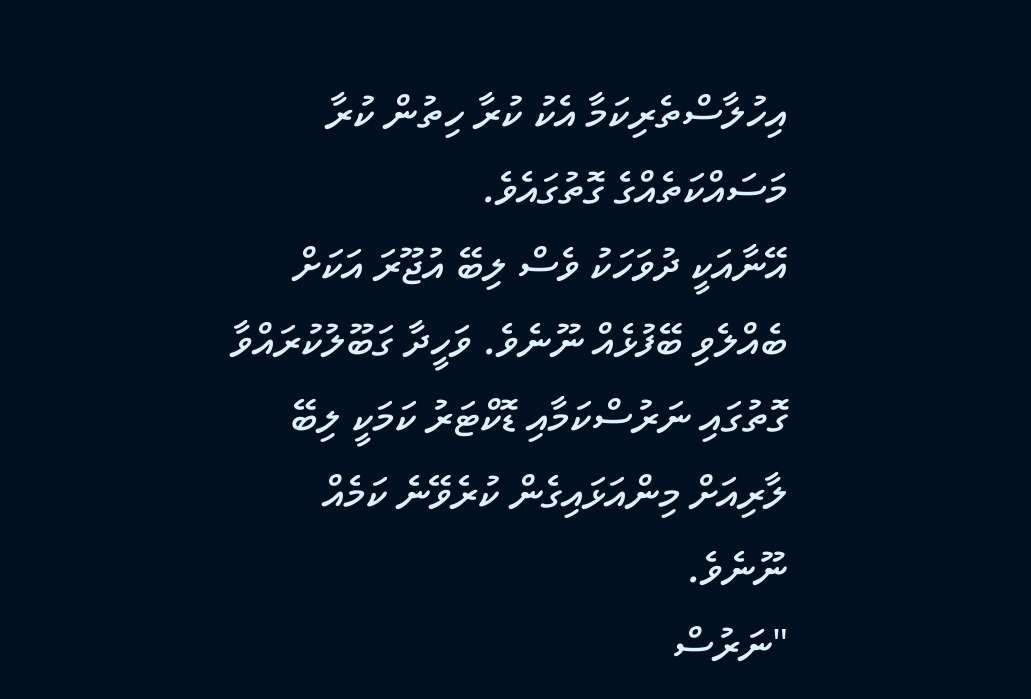އިހުލާސްތެރިކަމާ އެކު ކުރާ ހިތުން ކުރާ މަސައްކަތެއްގެ ގޮތުގައެވެ.
އޭނާއަކީ ދުވަހަކު ވެސް ލިބޭ އުޖޫރަ އަކަށް ބެއްލެވި ބޭފުޅެއް ނޫނެވެ. ވަހީދާ ގަބޫލުކުރައްވާ ގޮތުގައި ނަރުސްކަމާއި ޑޮކްޓަރު ކަމަކީ ލިބޭ ލާރިއަށް މިންއަޅައިގެން ކުރެވޭނެ ކަމެއް ނޫނެވެ.
"ނަރުސް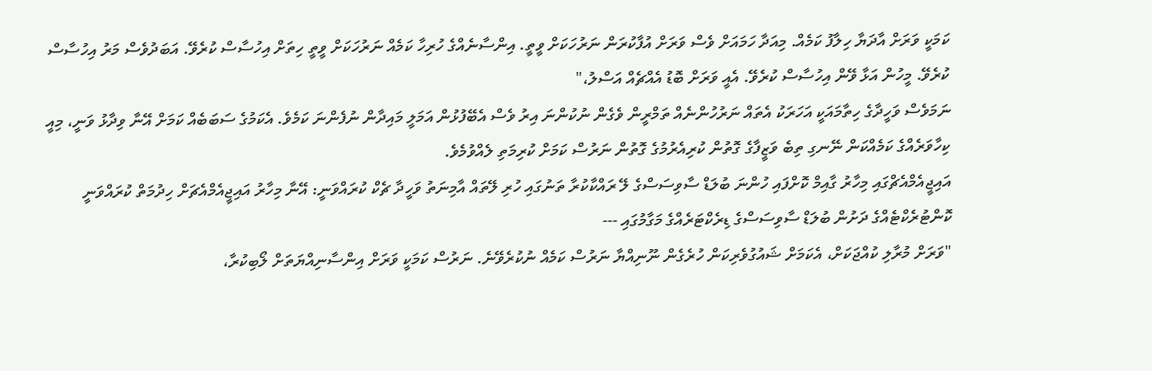ކަމަކީ ވަރަށް އާދަޔާ ހިލާފު ކަމެއް. މިއަދާ ހަމައަށް ވެސް ވަރަށް އުފާކުރަން ނަރުހަކަށް ވީތީ. އިންސާނެއްގެ ހުރިހާ ކަމެއް ނަރުހަކަށް ވީތީ ހިތަށް އިހުސާސް ކުރެވޭ. އަބަދުވެސް މަރު އިހުސާސް ކުރެވޭ. މީހުން އަޅާ ވޭން އިހުސާސް ކުރެވޭ. އެއީ ވަރަށް ބޮޑު އެއްޗެއް އަސްލު،"
ނަމަވެސް ވަހީދާގެ ހިތާމައަކީ އަހަރަކު އެތައް ނަރުހުންނެއް ތަމްރީން ވެގެން ނުކުންނަ އިރު ވެސް އެބޭފުޅުން އަމަލީ މައިދާން ނުފެންނަ ކަމެވެ. އެކަމުގެ ސަބަބެއް ކަމަށް އޭނާ ވިދާޅު ވަނީ، މިއީ ކިހާވަރެއްގެ ކަމެއްކަން ނޭނގި ތިބެ ވަޒީފާގެ ގޮތުން ކުރިއެރުމުގެ ގޮތުން ނަރުސް ކަމަށް ކުރިމަތި ލެއްވުމެވެ.
އައިޖީއެމްއެޗްގައި މިހާރު ގާއިމް ކޮށްފައި ހުންނަ ބުލަޑް ސާވިސަސްގެ ލޭ ރައްކާކުރާ ތަނުގައި ހުރި ލޭތައް އާމިނަތު ވަހީދާ ޗެކް ކުރައްވަނީ: އޭނާ މިހާރު އައިޖީއެމްއެޗަށް ހިދުމަތް ކުރައްވަނީ ކޮންޓުރެކްޓެއްގެ ދަށުން ބުލަޑް ސާވިސަސްގެ ޑިރެކްޓަރެއްގެ މަގާމުގައި ---
"ވަރަށް މުރާލި ކުއްޖަކަށް، އެކަމަށް ޝައުގުވެރިކަން ހުރެގެން ނޫނިއްޔާ ނަރުސް ކަމެއް ނުކުރެވޭނެ. ނަރުސް ކަމަކީ ވަރަށް އިންސާނިއްޔަތަށް ލޯބިކުރާ،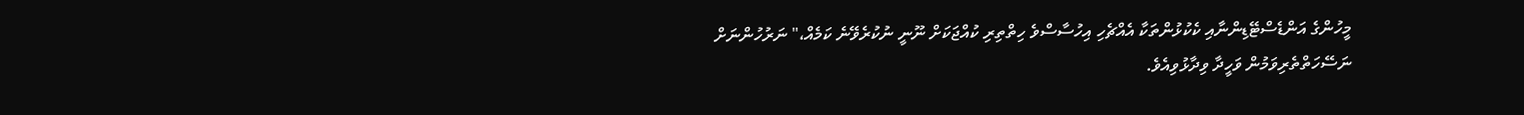މީހުންގެ އަންޑެސްޓޭޑިންނާއި ކެކުޅުންތަކާ އެއްޗެހި އިހުސާސްވެ ހިތްތިރި ކުއްޖަކަށް ނޫނީ ނުކުރެވޭނެ ކަމެއް،" ނަރުހުންނަށް ނަސޭހަތްތެރިވަމުން ވަހީދާ ވިދާޅުވިއެވެ.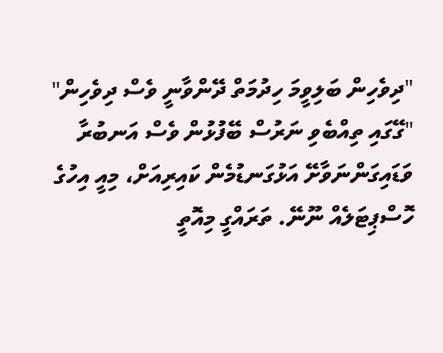"ދިވެހިން ބަލިވީމަ ހިދުމަތް ދޭންވާނީ ވެސް ދިވެހިން"
"ގޭގައި ތިއްބެވި ނަރުސް ބޭފުޅުން ވެސް އަނބުރާ ވަޑައިގަންނަވާށޭ އަޅުގަނޑުމެން ކައިރިއަށް، މިއީ އިހުގެ ހޮސްޕިޓަލެއް ނޫނޭ. ތަރައްގީ މިއޮތީ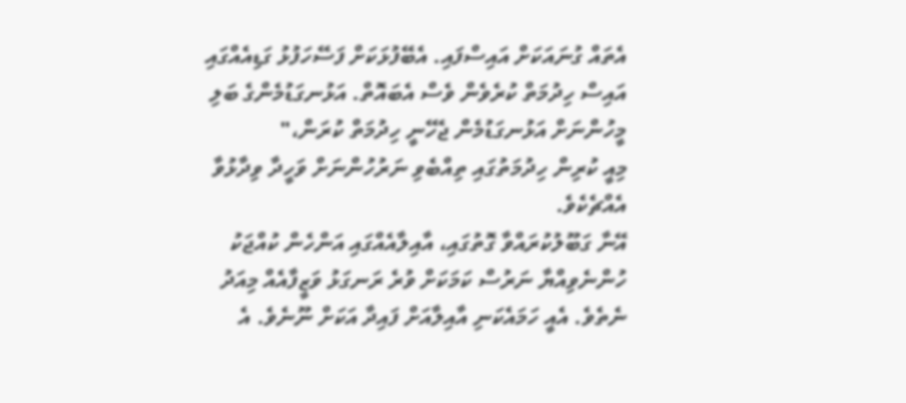އެތައް ގުނައަކަށް އައިސްފައި. އެބޭފުޅަކަށް ފަސޭހަފުޅު ގަޑިއެއްގައި އައިސް ހިދުމަތް ކުރެވެން ވެސް އެބައޮތް. އަޅުނގަޑުމެންގެ ބަލި މީހުންނަށް އަޅުނގަޑުމެން ޖެހޭނީ ހިދުމަތް ކުރަން،"
މިއީ ކުރިން ހިދުމަތުގައި ތިއްބެވި ނަރުހުންނަށް ވަހީދާ ވިދާޅުވާ އެއްޗެކެވެ.
އޭނާ ގަބޫލުކުރައްވާ ގޮތުގައި، އާއިލާއެއްގައި އަންހެން ކުއްޖަކު ހުންނެވިއްޔާ ނަރުސް ކަމަކަށް ވުރެ ރަނގަޅު ވަޒީފާއެއް މިއަދު ނެތެވެ. އެއީ ހަމައެކަނި އާއިލާއަށް ފައިދާ އަކަށް ނޫނެވެ. އެ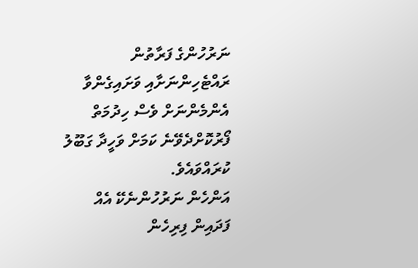ނަރުހުންގެ ފަރާތުން ރައްޓެހިންނަށާއި ވަށައިގެންވާ އެންމެންނަށް ވެސް ހިދުމަތް ފޯރުކޮށްދެވޭނެ ކަމަށް ވަހީދާ ގަބޫލު ކުރައްވައެވެ.
އަންހެން ނަރުހުންނެކޭ އެއް ފަދައިން ފިރިހެން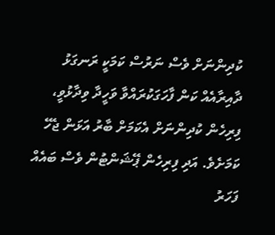ކުދިންނަށް ވެސް ނަރުސް ކަމަކީ ރަނގަޅު ދާއިރާއެއް ކަން ފާހަގަކުރައްވާ ވަހީދާ ވިދާޅުވީ، ފިރިހެން ކުދިންނަށް އެކަމަށް ބާރު އަޅަން ޖެހޭ ކަމަށެވެ. އަދި ފިރިހެން ޕޭޝަންޓުން ވެސް ބައެއް ފަހަރު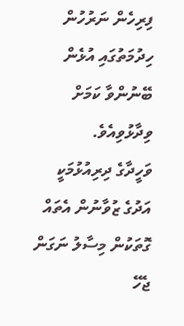ފިރިހެން ނަރުހުން ހިދުމަތުގައި އުޅެން ބޭނުންވާ ކަމަށް ވިދާޅުވިއެވެ.
ވަހީދާގެ ދިރިއުޅުމަކީ އަދުގެ ޒުވާނުން އެތައް ގޮތަކުން މިސާލު ނަގަން ޖެހޭ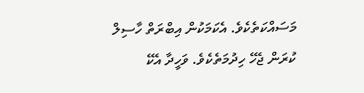މަސައްކަތެކެވެ. އެކަމަކުން އިބްރަތް ހާސިލް ކުރަން ޖެހޭ ހިދުމަތެކެވެ. ވަހީދާ އެކޭ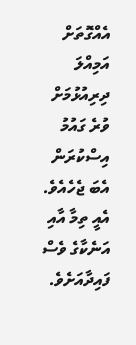އެއްގޮތަށް އަމިއްލަ ދިރިއުޅުމަށް ވުރެ ގައުމު އިސްކުރަން އެބަ ޖެހެއެވެ. އެއީ ތިމާ އާއި އަނެކާގެ ވެސް ފައިދާއަށެވެ.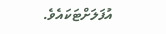އުފަލަށްޓަކައެވެ.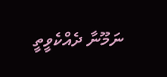ނަމޫނާ ދެއްކެވީތީ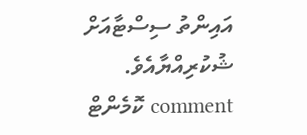އައިންތު ސިސްޓާއަށް ޝުކުރިއްޔާއެވެ.
comment ކޮމެންޓް